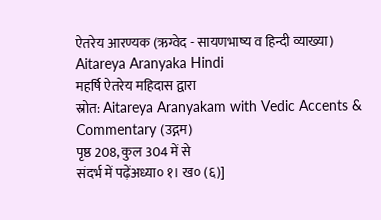ऐतरेय आरण्यक (ऋग्वेद - सायणभाष्य व हिन्दी व्याख्या)
Aitareya Aranyaka Hindi
महर्षि ऐतरेय महिदास द्वारा
स्रोत: Aitareya Aranyakam with Vedic Accents & Commentary (उद्गम)
पृष्ठ 208, कुल 304 में से
संदर्भ में पढ़ेंअध्या० १। ख० (६)]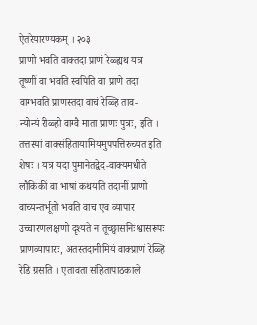ऐतरेयारण्यकम् । २०३
प्राणो भवति वाक्तदा प्राणं रेळ्ह्यथ यत्र
तूष्णीं वा भवति स्वपिति वा प्राणे तदा
वाग्भवति प्राणस्तदा वाचं रेळ्हि ताव-
न्योन्यं रीळ्हो वाग्वै माता प्राणः पुत्रः, इति ।
तत्तस्यां वाक्संहितायामियमुपपत्तिरुच्यत इति शेषः । यत्र यदा पुमानेतद्वेद-वाक्यमधीते लौकिकीं वा भाषां कथयति तदानीं प्राणो वाच्यन्तर्भूतो भवति वाच एव व्यापार उच्चारणलक्षणो दृश्यते न तूच्छ्वासनिःश्वासरूपः प्राणव्यापारः, अतस्तदानीमियं वाक्प्राणं रेळ्हि रेडि ग्रसति । एतावता संहितापाठकाले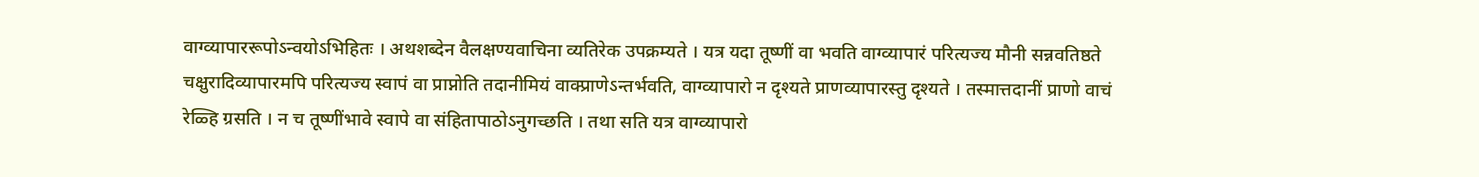वाग्व्यापाररूपोऽन्वयोऽभिहितः । अथशब्देन वैलक्षण्यवाचिना व्यतिरेक उपक्रम्यते । यत्र यदा तूष्णीं वा भवति वाग्व्यापारं परित्यज्य मौनी सन्नवतिष्ठते चक्षुरादिव्यापारमपि परित्यज्य स्वापं वा प्राप्नोति तदानीमियं वाक्प्राणेऽन्तर्भवति, वाग्व्यापारो न दृश्यते प्राणव्यापारस्तु दृश्यते । तस्मात्तदानीं प्राणो वाचं रेळ्हि ग्रसति । न च तूष्णींभावे स्वापे वा संहितापाठोऽनुगच्छति । तथा सति यत्र वाग्व्यापारो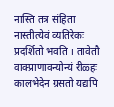नास्ति तत्र संहिता नास्तीत्येवं व्यतिरेकः प्रदर्शितो भवति । तावेतौ वाक्प्राणावन्योन्यं रीळ्हः कालभेदेन ग्रसतो यद्यपि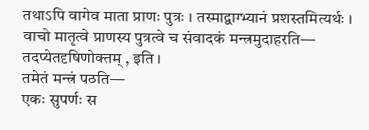तथाऽपि वागेव माता प्राणः पुत्रः । तस्माद्वाग्भ्यानं प्रशस्तमित्यर्थः ।
वाचो मातृत्वे प्राणस्य पुत्रत्वे च संवादकं मन्त्रमुदाहरति—
तदप्येतदृषिणोक्तम् , इति ।
तमेतं मन्त्रं पठति—
एकः सुपर्णः स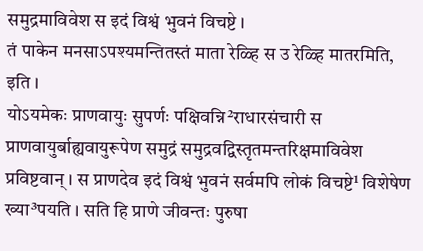समुद्रमाविवेश स इदं विश्वं भुवनं विचष्टे ।
तं पाकेन मनसाऽपश्यमन्तितस्तं माता रेळ्हि स उ रेळ्हि मातरमिति, इति ।
योऽयमेकः प्राणवायुः सुपर्णः पक्षिवन्नि²राधारसंचारी स प्राणवायुर्बाह्यवायुरूपेण समुद्रं समुद्रवद्विस्तृतमन्तरिक्षमाविवेश प्रविष्टवान् । स प्राणदेव इदं विश्वं भुवनं सर्वमपि लोकं विचष्टे¹ विशेषेण ख्या³पयति । सति हि प्राणे जीवन्तः पुरुषा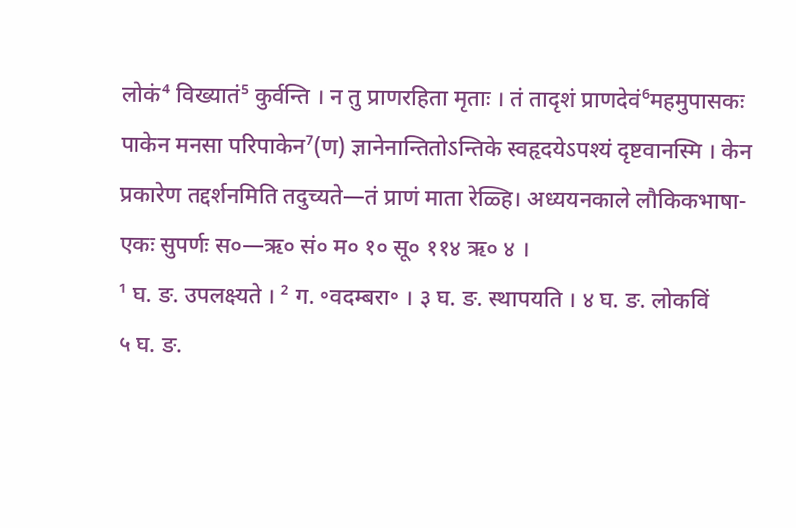लोकं⁴ विख्यातं⁵ कुर्वन्ति । न तु प्राणरहिता मृताः । तं तादृशं प्राणदेवं⁶महमुपासकः पाकेन मनसा परिपाकेन⁷(ण) ज्ञानेनान्तितोऽन्तिके स्वहृदयेऽपश्यं दृष्टवानस्मि । केन प्रकारेण तद्दर्शनमिति तदुच्यते—तं प्राणं माता रेळ्हि। अध्ययनकाले लौकिकभाषा-
एकः सुपर्णः स०—ऋ० सं० म० १० सू० ११४ ऋ० ४ ।
¹ घ. ङ. उपलक्ष्यते । ² ग. ॰वदम्बरा॰ । ३ घ. ङ. स्थापयति । ४ घ. ङ. लोकविं
५ घ. ङ.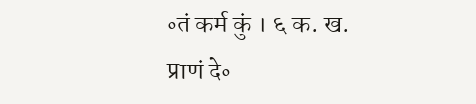॰तं कर्म कुं । ६ क. ख. प्राणं दे॰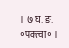। ७ घ. ङ. ॰पक्त्वा॰ ।